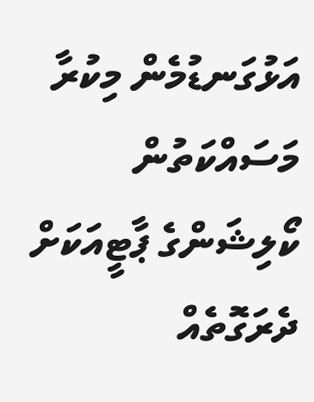އަޅުގަނޑުމެން މިކުރާ މަސައްކަތުން ކޯލިޝަންގެ ޕާޓީއަކަށް ދެރަގޮތެއް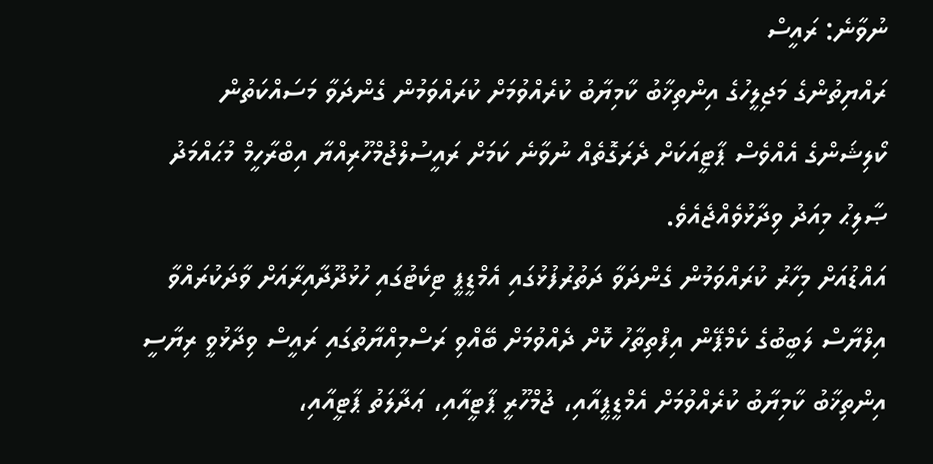ނުވާނެ: ރައީސް
ރައްޔިތުންގެ މަޖިލީހުގެ އިންތިޚާބު ކާމިޔާބު ކުރެއްވުމަށް ކުރައްވަމުން ގެންދަވާ މަސައްކަތުން ކޯލިޝަންގެ އެއްވެސް ޕާޓީއަކަށް ދެރަގޮތެއް ނުވާނެ ކަމަށް ރައީސުލްޖުމްހޫރިއްޔާ އިބްރާހީމް މުޙައްމަދު ޞާލިޙު މިއަދު ވިދާޅުވެއްޖެއެވެ.
އައްޑުއަށް މިހާރު ކުރައްވަމުން ގެންދަވާ ދަތުރުފުޅުގައި އެމްޑީޕީ ޓިކެޓުގައި ހުޅުދޫދާއިރާއަށް ވާދަކުރައްވާ އިލްޔާސް ލަބީބުގެ ކެމްޕޭން އިފްތިތާހު ކޮށް ދެއްވުމަށް ބޭއްވި ރަސްމިއްޔާތުގައި ރައީސް ވިދާޅުވީ ރިޔާސީ އިންތިޚާބު ކާމިޔާބު ކުރެއްވުމަށް އެމްޑީޕީއާއި، ޖުމްހޫރީ ޕާޓީއާއި، ޢަދާލަތު ޕާޓީއާއި،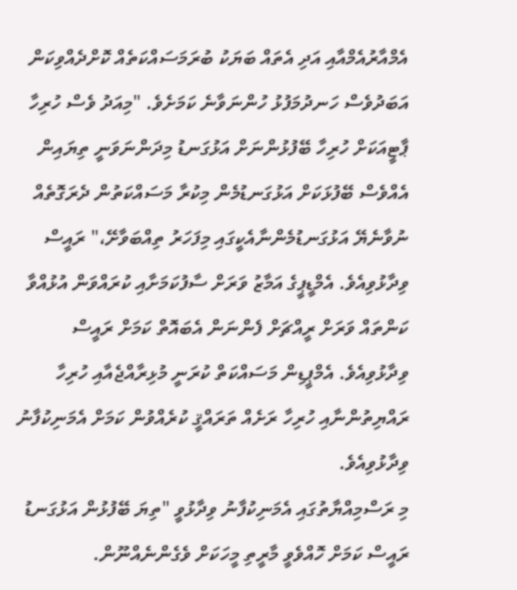އެމްއާރުއެމްއާއި އަދި އެތައް ބަޔަކު ބުރަމަސައްކަތެއް ކޮށްދެއްވިކަން އަބަދުވެސް ހަނދުމަފުޅު ހުންނަވާނެ ކަމަށެވެ. "މިއަދު ވެސް ހުރިހާ ޕާޓީއަކަށް ހުރިހާ ބޭފުޅުންނަށް އަޅުގަނޑު މިދަންނަވަނީ ތިޔައިން އެއްވެސް ބޭފުޅަކަށް އަޅުގަނޑުމެން މިކުރާ މަސައްކަތުން ދެރަގޮތެއް ނުވާނެޔޭ އަޅުގަނޑުމެންނާއެކީގައި މިފަހަރު ތިއްބަވާށޭ،" ރައީސް ވިދާޅުވިއެވެ. އެމްޑީޕީގެ އަމާޒު ވަރަށް ސާފުކަމަށާއި ކުރައްވަން އުޅުއްވާ ކަންތައް ވަރަށް ރީއްޗަށް ފެންނަން އެބައޮތް ކަމަށް ރައީސް ވިދާޅުވިއެވެ. އެމްޕީޑިން މަސައްކަތް ކުރަނީ މުޅިރާއްޖެއާއި ހުރިހާ ރައްޔިތުންނާއި ހުރިހާ ރަށެއް ތަރައްޤީ ކުރެއްވުން ކަމަށް އެމަނިކުފާނު ވިދާޅުވިއެވެ.
މި ރަސްމިއްޔާތުގައި އެމަނިކުފާނު ވިދާޅުވީ "ތިޔަ ބޭފުޅުން އަޅުގަނޑު ރައީސް ކަމަށް ހޮއްވެވީ މާރީތި މީހަކަށް ވެގެންނެއްނޫން.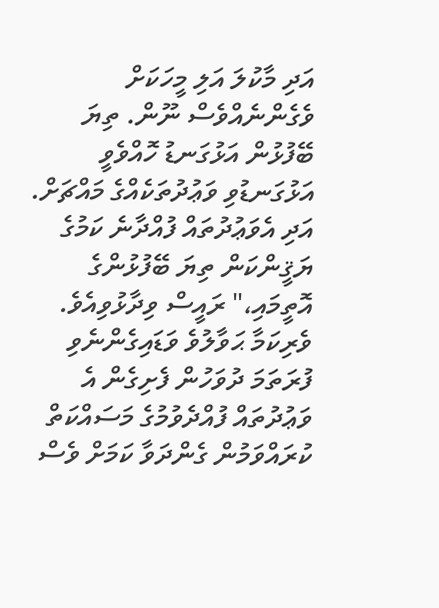އަދި މާކުލަ އަލި މީހަކަށް ވެގެންނެއްވެސް ނޫން. ތިޔަ ބޭފުޅުން އަޅުގަނޑު ހޮއްވެވީ އަޅުގަނޑުވި ވަޢުދުތަކެއްގެ މައްޗަށް. އަދި އެވަޢުދުތައް ފުއްދާނެ ކަމުގެ ޔަޤީންކަން ތިޔަ ބޭފުޅުންގެ އޮތީމައި،" ރައީސް ވިދާޅުވިއެވެ. ވެރިކަމާ ޙަވާލުވެ ވަޑައިގެންނެވި ފުރަތަމަ ދުވަހުން ފެށިގެން އެ ވަޢުދުތައް ފުއްދެވުމުގެ މަސައްކަތް ކުރައްވަމުން ގެންދަވާ ކަމަށް ވެސް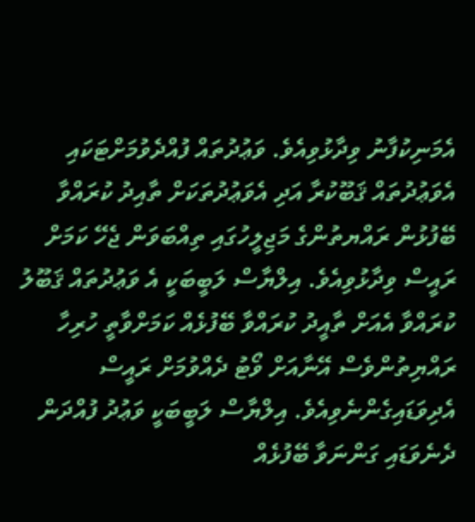އެމަނިކުފާނު ވިދާޅުވިއެވެ. ވަޢުދުތައް ފުއްދެވުމަށްޓަކައި އެވަޢުދުތައް ޤަބޫކުރާ އަދި އެވަޢުދުތަކަށް ތާއިދު ކުރައްވާ ބޭފުޅުން ރައްޔތުންގެ މަޖިލީހުގައި ތިއްބަވަން ޖެހޭ ކަމަށް ރައީސް ވިދާޅުވިއެވެ. އިލްޔާސް ލަބީބަކީ އެ ވަޢުދުތައް ޤަބޫލު ކުރައްވާ އެއަށް ތާއީދު ކުރައްވާ ބޭފުޅެއް ކަމަށްވާތީ ހުރިހާ ރައްޔިތުންވެސް އޭނާއަށް ވޯޓު ދެއްވުމަށް ރައީސް އެދިވަޑައިގެންނެވިއެވެ. އިލްޔާސް ލަބީބަކީ ވަޢުދު ފުއްދަން ދެނެވަޑައި ގަންނަވާ ބޭފުޅެއް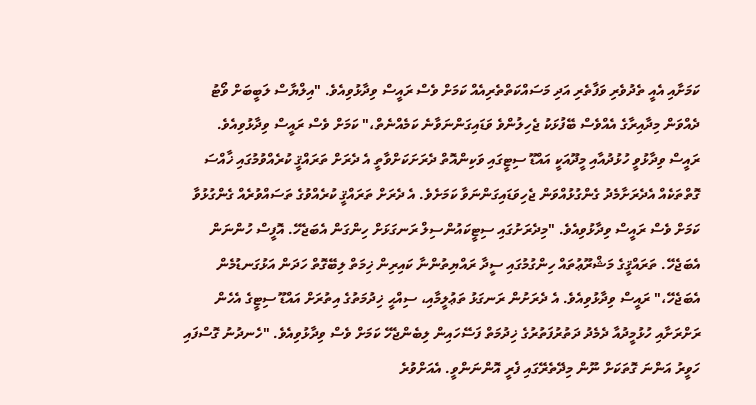ކަމަށާއި އެއީ ތެދުވެރި ވަފާތެރި އަދި މަސައްކަތްތެރިއެއް ކަމަށް ވެސް ރައީސް ވިދާޅުވިއެވެ. "އިލްޔާސް ލަބީބަށް ވޯޓު ދެއްވަން މިދާއިރާގެ އެއްވެސް ބޭފުޅަކު ޖެހިލުންވެ ވަޑައިގަންނަވާނެ ކަމެއްނެތް،" ކަމަށް ވެސް ރައީސް ވިދާޅުވިއެވެ.
ރައީސް ވިދާޅުވީ ހުޅުދުއާއި މީދޫއަކީ އައްޑޫ ސިޓީގައި ވަކިންއޮތް ދެރަށަކަށްވާތީ އެ ދެރަށް ތަރައްޤީ ކުރެއްވުމުގައި ޚާއްސަ ގޮތްތަކެއް އެދެރަށާމެދު ގެންގުޅުއްވަން ޖެހިވަޑައިގަންނަވާ ކަމަށެވެ. އެ ދެރަށް ތަރައްޤީ ކުރެއްވުގެ ތަސައްވުރެއް ގެންގުޅުވާ ކަމަށް ވެސް ރައީސް ވިދާޅުވިއެވެ. "މިދެރަށުގައި ސިޓީކައުންސިލް ރަނގަޅަށް ހިންގަން އެބަޖެހޭ. އޮފީސް ހުންނަން އެބަޖެހޭ. ތަރައްޤީގެ މަޝްރޫޢުތައް ހިންގުމުގައި ސީދާ ރައްޔިތުންނާ ކައިރިން ޚިމަތް ލިބޭގޮތް ހަދަން އަޅުގަނޑުމެން އެބަޖެހޭ،" ރައީސް ވިދާޅުވިއެވެ. އެ ދެރަށުން ރަނގަޅު ތަޢުލީމާއި، ސިއްޙީ ޚިދުމަތުގެ އިތުރަށް އައްޑޫ ސިޓީގެ އެހެން ރަށްރަށާއި ހުޅުމީދުއާ ދެމެދު ދަތުރުފަތުރުގެ ޚިދުމަތް ފަސޭހައިން ލިބެންޖެހޭ ކަމަށް ވެސް ވިދާޅުވިއެވެ. "ހެނދުނު ގޮސްފައި ހަވީރު އަންނަ ގޮތަކަށް ނޫން މިދޭތެރޭގައި ފެރީ އޮންނަންވީ. އެއަށްވުރެ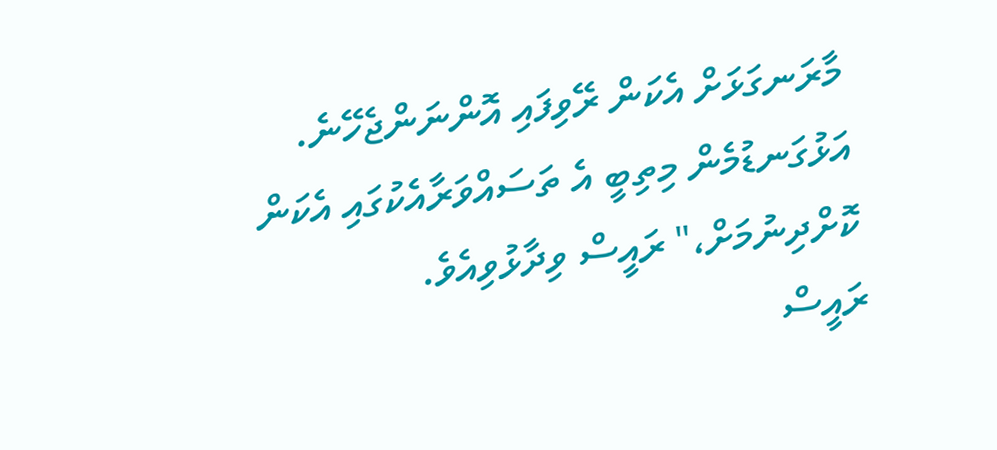މާރަނގަޅަށް އެކަން ރޭވިފައި އޮންނަންޖެހޭނެ. އަޅުގަނޑުމެން މިތިބީ އެ ތަސައްވަރާއެކުގައި އެކަން ކޮށްދިނުމަށް،" ރައީސް ވިދާޅުވިއެވެ.
ރައީސް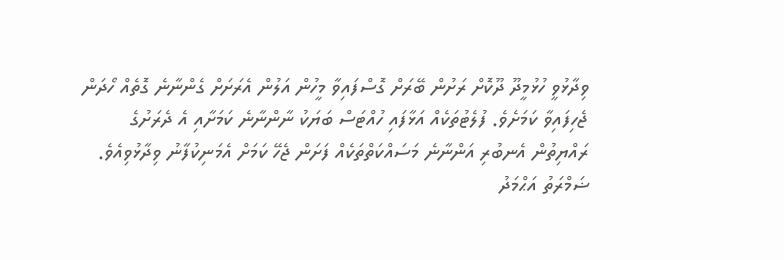ވިދާޅުވީ ހުޅުމީދޫ ދޫކޮށް ރަށުން ބޭރަށް ގޮސްފައިވާ މީހުން އަލުން އެރަށަށް ގެންނާނެ ގޮތެއް ހޯދަން ޖެހިފައިވާ ކަމަށެވެ. ފުލެޓުތަކެއް އަޅާފައި ހުއްޓަސް ބަޔަކު ނާންނާނެ ކަމަށާއި އެ ދެރަށުގެ ރައްޔިތުން އެނބުރި އަންނާނެ މަސައްކަތްތަކެއް ފަށަން ޖެހޭ ކަމަށް އެމަނިކުފާނު ވިދާޅުވިއެވެ.
ޟަމްރަތު އަޙްމަދު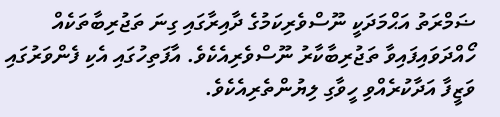ޟަމްރަތު އަޙްމަދަކީ ނޫސްވެރިކަމުގެ ދާއިރާގައި ގިނަ ތަޖުރިބާތަކެއް ހޯއްދަވައިފައިވާ ތަޖުރިބާކާރު ނޫސްވެރިއެކެވެ. އާފަތިހުގައި އެކި ފެންވަރުގައި ވަޒީފާ އަދާކުރެއްވި ހީވާގި ލިޔުންތެރިއެކެވެ.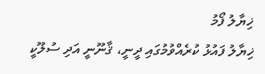ޚިޔާލު ފޯމު
ޚިޔާލު ފައުޅު ކުރެއްވުމުގައި ދީނީ، ޤާނޫނީ އަދި ސުލޫކީ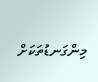މިންގަނޑުތަކަށް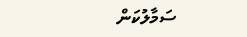ސަމާލުކަން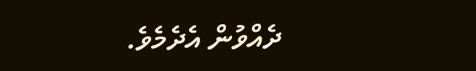ދެއްވުން އެދެމެވެ.